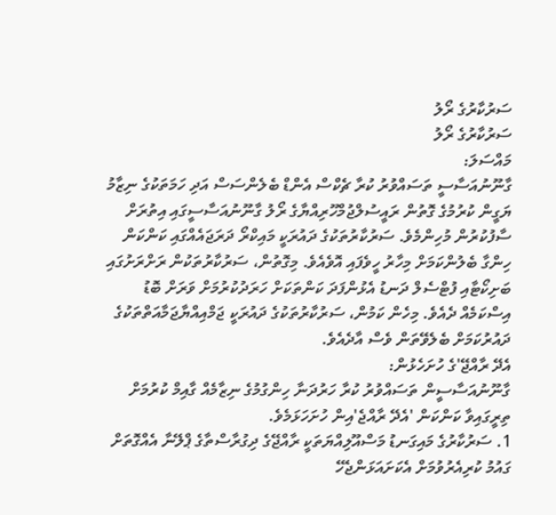ސަރުކާރުގެ ރޯލު
ސަރުކާރުގެ ރޯލު
މައްސަލަ:
ގާނޫނުއަސާސީ ތަސައްވުރު ކުރާ ޗެކްސް އެންޑް ބެލެންސަސް އަދި ހަމަތަކުގެ ނިޒާމު ޔަގީން ކުރުމުގެ ގޮތުން ރައީސުލްޖުމްހޫރިއްޔާގެ ރޯލު ގާނޫނުއަސާސީގައި އިތުރަށް ސާފުކުރުން މުހިންމެވެ. ސަރުކާރުތަކުގެ ދައުރަކީ މައިކްރޯ ދަރަޖައެއްގައި ކަންކަން ހިންގާ ބެލުންކަމަށް މިހާރު ހީވެފައި އޮވެއެވެ. މިގޮތުން، ސަރުކާރުތަކުން ރަށްރަށުގައި ބަށިކޯޓާއި ފުޓްސެލް ދަނޑު އެޅުންފަދަ ކަންތަކަށް ހަރަދުކުރުމަށް ވަރަށް ބޮޑު އިސްކަމެއް ދެއެވެ. މިހެން ކަމުން، ސަރުކާރުތަކުގެ ދައުރަކީ ޖަމްއިއްޔާޖަމާއަތްތަކުގެ ދައުރުކަމަށް ބެލެވޭތަން ވެސް އާދެއެވެ.
އެދޭ ރާއްޖޭ'ގެ ހުށަހެޅުން:
ގާނޫނުއަސާސީން ތަސައްވުރު ކުރާ ހަރުދަނާ ހިންގުމުގެ ނިޒާމެއް ގާއިމް ކުރުމަށް ތިރީގައިވާ ކަންކަން 'އެދޭ ރާއްޖެ'އިން ހުށަހަޅަމެވެ.
1. ސަރުކާރުގެ މައިގަނޑު މަސްއޫލިއްޔަތަކީ ރާއްޖޭގެ ދިގުރާސްތާގެ ޕްލޭނާ އެއްގޮތަށް ގައުމު ކުރިއެރުވުމަށް އެކަށައަޅަންޖެހޭ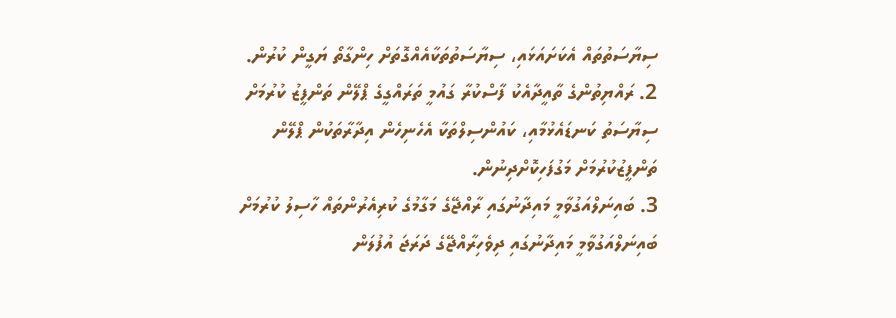ސިޔާސަތުތައް އެކަށައަޅައި، ސިޔާސަތުތަކާއެއްގޮތަށް ހިންގާތޯ ޔަގީން ކުރުން.
2. ރައްޔިތުންގެ ތާއީދާއެކު ފާސްކުރާ ގައުމީ ތަރައްގީގެ ޕްލޭން ތަންފީޒު ކުރުމަށް ސިޔާސަތު ކަނޑައެޅުމާއި، ކައުންސިލްތަކާ އެހެނިހެން އިދާރާތަކުން ޕްލޭން ތަންފީޒުކުރުމަށް މަގުފަހިކޮށްދިނުން.
3. ބައިނަލްއަގުވާމީ މައިދާނުގައި ރާއްޖޭގެ މަގާމުގެ ކުރިއެރުންތައް ހާސިލު ކުރުމަށް ބައިނަލްއަގުވާމީ މައިދާނުގައި ދިވެހިރާއްޖޭގެ ދަރަޖަ އުފުލަން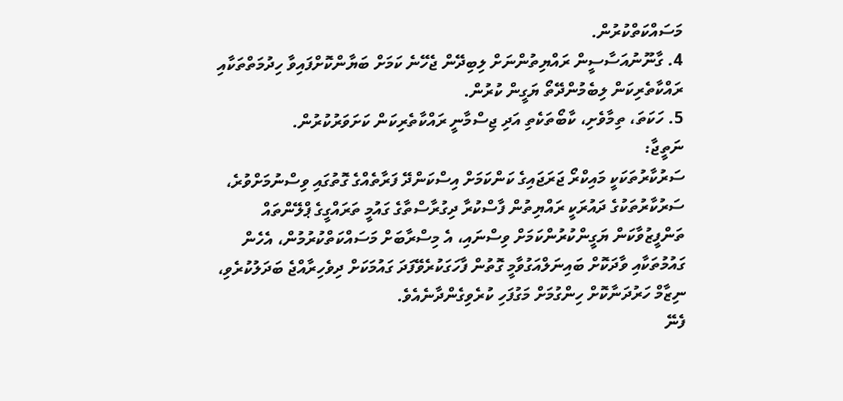މަސައްކަތްކުރުން.
4. ގާނޫނުއަސާސީން ރައްޔިތުންނަށް ލިބިދޭން ޖެހޭނެ ކަމަށް ބަޔާންކޮށްފައިވާ ހިދުމަތްތަކާއި ރައްކާތެރިކަން ލިބެމުންދޭތޯ ޔަގީން ކުރުން.
5. ހަކަތަ، ތިމާވެށި، ކާބޯތަކެތި އަދި ޖިސްމާނީ ރައްކާތެރިކަން ކަށަވަރުކުރުން.
ނަތީޖާ:
ސަރުކާރުތަކަކީ މައިކްރޯ ޖަރަޖައިގެ ކަންކަމަށް އިސްކަންދޭ ފަރާތެއްގެ ގޮތުގައި ވިސްނުމަށްވުރެ، ސަރުކާރުތަކުގެ ދައުރަކީ ރައްޔިތުން ފާސްކުރާ ދިގުރާސްތާގެ ގައުމީ ތަރައްގީގެ ޕްލޭންތައް ތަންފީޒުވާކަން ޔަގީންކުރުންކަމަށް ވިސްނައި، އެ މިސްރާބަށް މަސައްކަތްކުރުމުން، އެހެން ގައުމުތަކާއި ވާދަކޮށް ބައިނަލްއަގުވާމީ ގޮތުން ފާހަގަކުރެވޭފަދަ ގައުމަކަށް ދިވެހިރާއްޖެ ބަދަލުކުރެވި، ނިޒާމް ހަރުދަނާކޮށް ހިންގުމަށް މަގުފަހި ކުރެވިގެންދާނެއެވެ.
ފެނޭ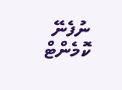ނުފެނޭ
ކޮމެންޓް